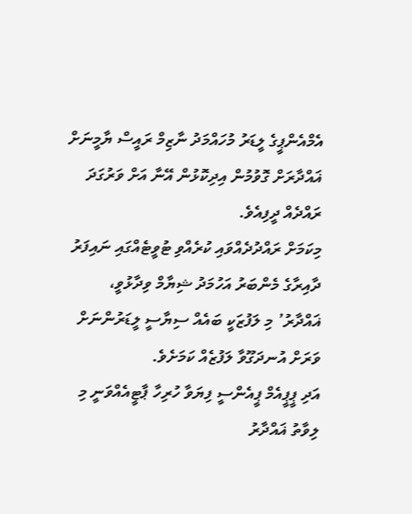އެމްއެންޕީގެ ލީޑަރު މުހައްމަދު ނާޒިމް ރައީސް ޔާމީނަށް ޣައްދާރަށް ގޮވުމުން އިދިކޮޅުން އޭނާ އަށް ވަރުގަދަ ރައްދެއް ދީފިއެވެ.
މިކަމަށް ރައްދުދެއްވައި ކުރެއްވި ޓުވީޓެއްގައި ނައިފަރު ދާއިރާގެ މެންބަރު އަހުމަދު ޝިޔާމް ވިދާޅުވީ، ޣައްދާރު’ މި ލަފުޒަކީ ބައެއް ސިޔާސީ ލީޑަރުންނަށް ވަރަށް އުނދަގޫވާ ލަފުޒެއް ކަމަށެވެ.
އަދި ޕީޕީއެމް ޕީއެންސީ ފިޔަވާ ހުރިހާ ޕާޓީއެއްވަނީ މި ލިވާތު ޣައްދާރު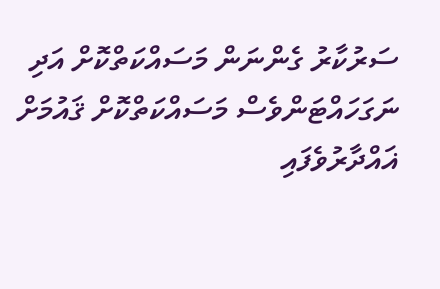ސަރުކާރު ގެންނަން މަސައްކަތްކޮށް އަދި ނަގަހައްޓަންވެސް މަސައްކަތްކޮށް ޤައުމަށް ޣައްދާރުވެފައި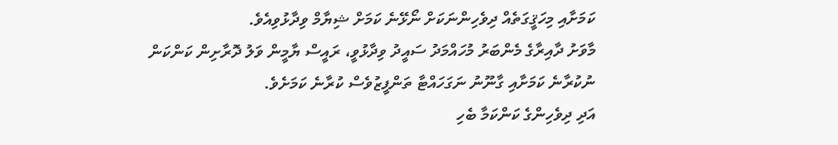ކަމަށާއި މިހަޤީގަތެއް ދިވެހިންނަކަށް ނޯޅޭނެ ކަމަށް ޝިޔާމް ވިދާޅުވިއެވެ.
މާވަށު ދާއިރާގެ މެންބަރު މުހައްމަދު ސައީދު ވިދާޅުވީ، ރައީސް ޔާމީން ވަލު ދޮރާށިން ކަންކަން ނުކުރާނެ ކަމަށާއި ގާނޫނު ނަގަހައްޓާ ތަންފީޒުވެސް ކުރާނެ ކަމަށެވެ.
އަދި ދިވެހިންގެ ކަންކަމާ ބެހި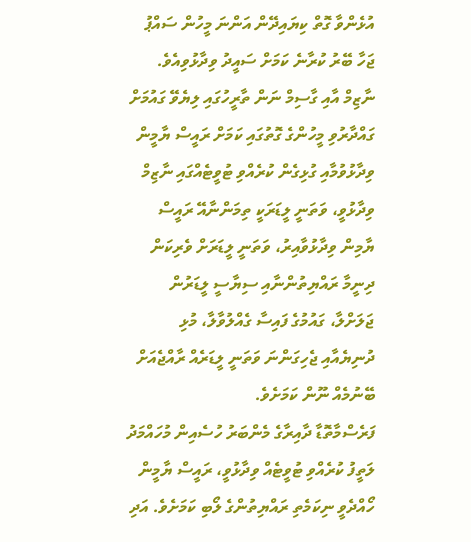އުޅެންވާ ގޮތް ކިޔައިދޭން އަންނަ މީހުން ސައްޕު ޖަހާ ބޭރު ކުރާނެ ކަމަށް ސައީދު ވިދާޅުވިއެވެ.
ނާޒިމް އާއި ގާސިމް ނަން ތާރީހުގައި ލިޔެވޭ ގައުމަށް ގައްދާރުވި މީހުންގެ ގޮތުގައި ކަމަށް ރައީސް ޔާމީން ވިދާޅުވުމާއި ގުޅިގެން ކުރެއްވި ޓުވީޓެއްގައި ނާޒިމް ވިދާޅުވީ، ވަތަނީ ލީޑަރަކީ ތިމަންނާއޭ ރައީސް ޔާމިން ވިދާޅުވާއިރު، ވަތަނީ ލީޑަރަށް ވެރިކަން ދިނީމާ ރައްޔިތުންނާއި ސިޔާސީ ލީޑަރުން ޖަލަށްލާ، ގައުމުގެ ފައިސާ ގެއްލުވާލާ، މުޅި ދުނިޔެއާއި ޖެހިގަންނަ ވަތަނީ ލީޑަރެއް ރާއްޖެއަށް ބޭނުމެއް ނޫން ކަމަށެވެ.
ފަރެސްމާތޮޑާ ދާއިރާގެ މެންބަރު ހުސެއިން މުހައްމަދު ލަތީފު ކުރެއްވި ޓުވީޓެއް ވިދާޅުވީ، ރައީސް ޔާމީން ހޯއްދެވީ ނިކަމެތި ރައްޔިތުންގެ ލޯބި ކަމަށެވެ. އަދި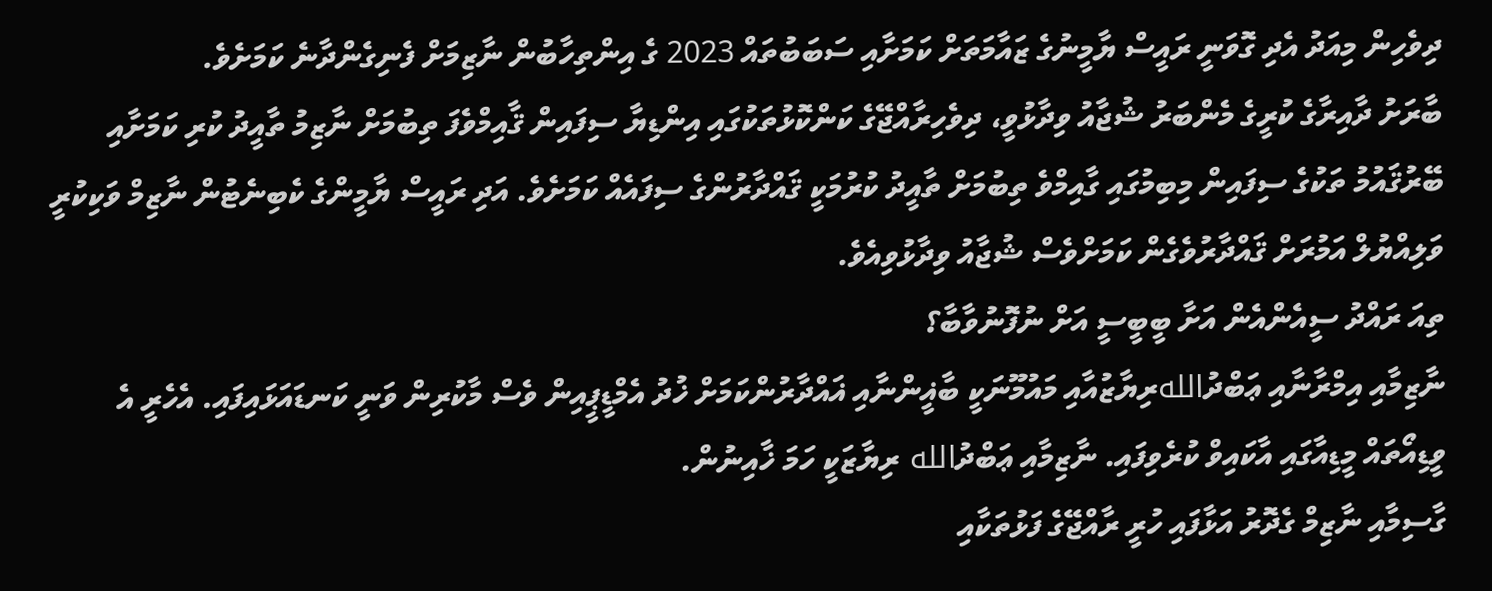ދިވެހިން މިއަދު އެދި ގޮވަނީ ރައީސް ޔާމީނުގެ ޒައާމަތަށް ކަމަށާއި ސަބަބުތައް 2023 ގެ އިންތިހާބުން ނާޒިމަށް ފެނިގެންދާނެ ކަމަށެވެ.
ބާރަށު ދާއިރާގެ ކުރީގެ މެންބަރު ޝުޖާއު ވިދާޅުވީ، ދިވެހިރާއްޖޭގެ ކަންކޮޅުތަކުގައި އިންޑިޔާ ސިފައިން ޤާއިމްވެފަ ތިބުމަށް ނާޒިމު ތާއީދު ކުރި ކަމަށާއި ބޭރުޤައުމު ތަކުގެ ސިފައިން މިބިމުގައި ގާއިމްވެ ތިބުމަށް ތާއީދު ކުރުމަކީ ޤައްދާރުންގެ ސިފައެއް ކަމަށެވެ. އަދި ރައީސް ޔާމީންގެ ކެބިނެޓުން ނާޒިމް ވަކިކުރީ ވަލިއްޔުލް އަމުރަށް ޤައްދާރުވެގެން ކަމަށްވެސް ޝުޖާއު ވިދާޅުވިއެވެ.
ތިއަ ރައްދު ސީއެންއެން އަށާ ބީބީސީ އަށް ނުފޮނުވާބާ؟
ނާޒިމާއި އިމްރާނާއި ޢަބްދުاللهރިޔާޒުއާއި މައުމޫނަކީ ބާޣީންނާއި ޣައްދާރުންކަމަށް ޚުދު އެމްޑީޕީއިން ވެސް މާކުރިން ވަނީ ކަނޑައަޅައިފައި. އެހެރީ އެ ވީޑިއޯތައް މީޑިއާގައި އާކައިވް ކުރެވިފައި. ނާޒިމާއި ޢަބްދުالله ރިޔާޒަކީ ހަމަ ޚާއިނުން.
ގާސިމާއި ނާޒިމް ގެދޮރު އަޅާފައި ހުރީ ރާއްޖޭގެ ފަޅުތަކާއި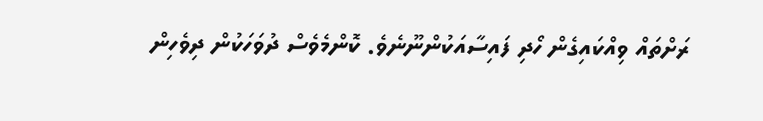ރަށްތައް ވިއްކައިގެން ހޯދި ފައިސާއަކުންނޫނެވެ. ކޮންމެވެސް ދުވަހަކުން ދިވެހިން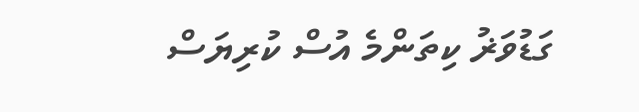ގަޑުވަޜު ކިތަންމެ އުސް ކުރިޔަސް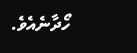ހޯދާނެއެވެ.